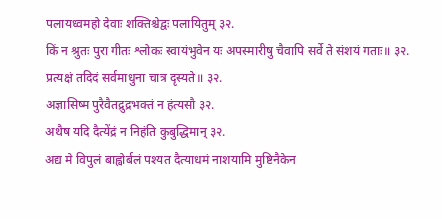पलायध्वमहो देवाः शक्तिश्चेद्वः पलायितुम् ३२.
किं न श्रुतः पुरा गीतः श्लोकः स्वायंभुवेन यः अपस्मारीषु चैवापि सर्वे ते संशयं गताः॥ ३२.
प्रत्यक्षं तदिदं सर्वमाधुना चात्र दृस्यते॥ ३२.
अज्ञासिष्म पुरैवैतद्रुद्रभक्तं न हंत्यसौ ३२.
अथैष यदि दैत्येंद्रं न निहंति कुबुद्धिमान् ३२.
अद्य मे विपुलं बाह्वोर्बलं पश्यत दैत्याधमं नाशयामि मुष्टिनैकेन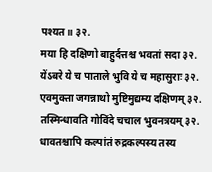पश्यत॥ ३२.
मया हि दक्षिणो बाहुर्दत्तश्च भवतां सदा ३२.
येंऽबरे ये च पाताले भुवि ये च महासुराः ३२.
एवमुक्ता जगन्नाथो मुष्टिमुद्यम्य दक्षिणम् ३२.
तस्मिन्धावति गोविंदे चचाल भुवनत्रयम् ३२.
धावतश्चापि कल्पांतं रुद्रकल्पस्य तस्य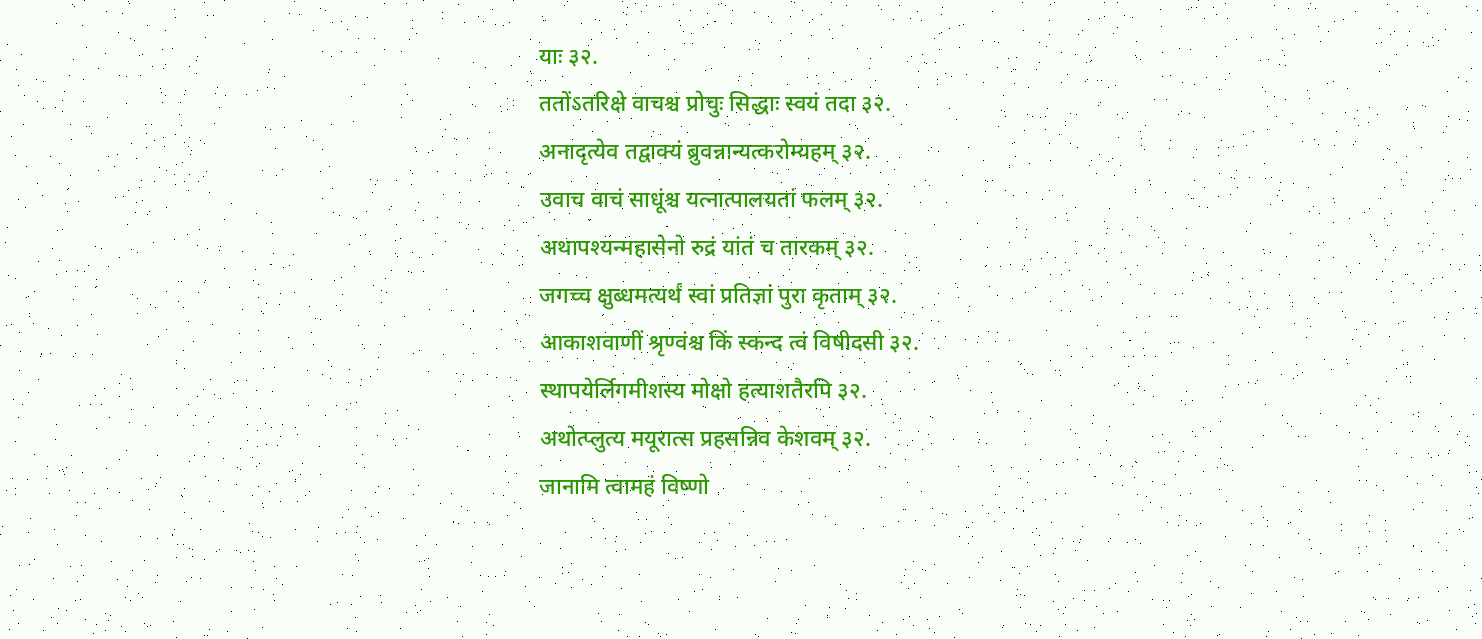याः ३२.
ततोंऽतरिक्षे वाचश्च प्रोचुः सिद्धाः स्वयं तदा ३२.
अनादृत्येव तद्वाक्यं ब्रुवन्नान्यत्करोम्यहम् ३२.
उवाच वाचं साधूंश्च यत्नात्पालयतां फलम् ३२.
अथापश्यन्महासेनो रुद्रं यांतं च तारकम् ३२.
जगच्च क्षुब्धमत्यर्थं स्वां प्रतिज्ञां पुरा कृताम् ३२.
आकाशवाणीं श्रृण्वंश्च किं स्कन्द त्वं विषीदसी ३२.
स्थापयेर्लिगमीशस्य मोक्षो हत्याशतैरपि ३२.
अथोत्प्लुत्य मयूरात्स प्रहसन्निव केशवम् ३२.
जानामि त्वामहं विष्णो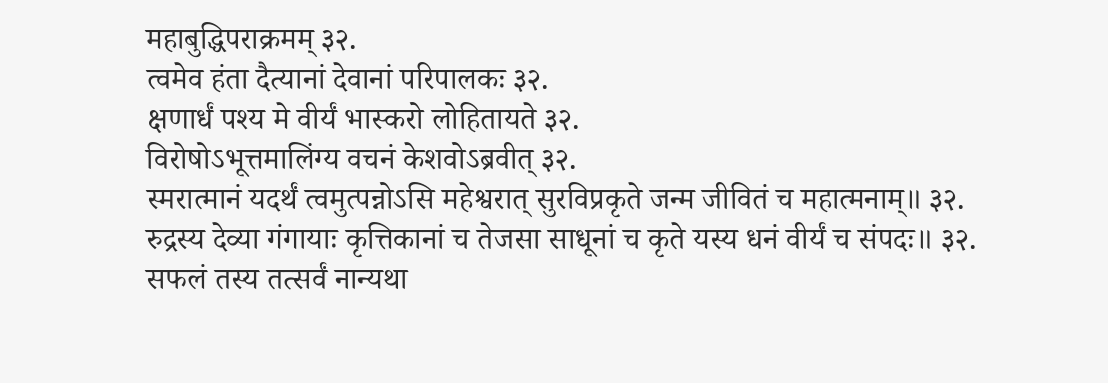महाबुद्धिपराक्रमम् ३२.
त्वमेव हंता दैत्यानां देवानां परिपालकः ३२.
क्षणार्धं पश्य मे वीर्यं भास्करो लोहितायते ३२.
विरोषोऽभूत्तमालिंग्य वचनं केशवोऽब्रवीत् ३२.
स्मरात्मानं यदर्थं त्वमुत्पन्नोऽसि महेश्वरात् सुरविप्रकृते जन्म जीवितं च महात्मनाम्॥ ३२.
रुद्रस्य देव्या गंगायाः कृत्तिकानां च तेजसा साधूनां च कृते यस्य धनं वीर्यं च संपदः॥ ३२.
सफलं तस्य तत्सर्वं नान्यथा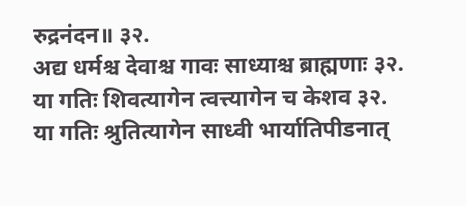रुद्रनंदन॥ ३२.
अद्य धर्मश्च देवाश्च गावः साध्याश्च ब्राह्मणाः ३२.
या गतिः शिवत्यागेन त्वत्त्यागेन च केशव ३२.
या गतिः श्रुतित्यागेन साध्वी भार्यातिपीडनात्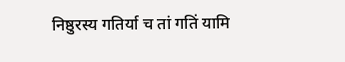निष्ठुरस्य गतिर्या च तां गतिं यामि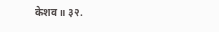केशव॥ ३२.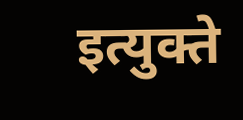इत्युक्ते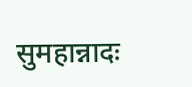सुमहान्नादः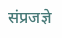संप्रजज्ञे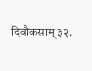दिवौकसाम् ३२.